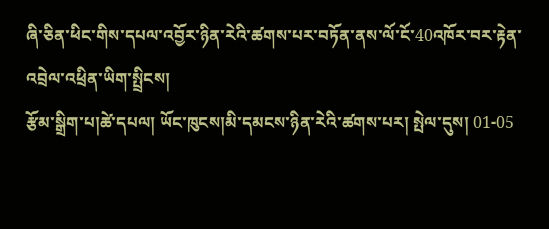ཞི་ཅིན་ཕིང་གིས་དཔལ་འབྱོར་ཉིན་རེའི་ཚགས་པར་བཏོན་ནས་ལོ་ངོ་40འཁོར་བར་རྟེན་འབྲེལ་འཕྲིན་ཡིག་སྤྲིངས།
རྩོམ་སྒྲིག་པ།ཚེ་དཔལ། ཡོང་ཁུངས།མི་དམངས་ཉིན་རེའི་ཚགས་པར། སྤེལ་དུས། 01-05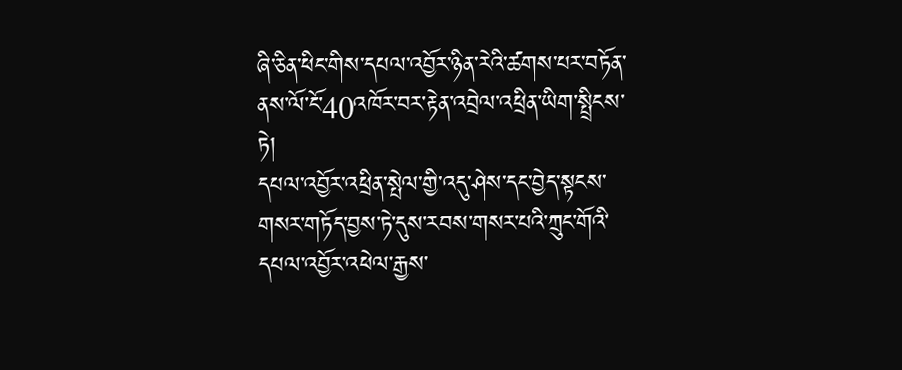ཞི་ཅིན་ཕིང་གིས་དཔལ་འབྱོར་ཉིན་རེའི་ཚགས་པར་བཏོན་ནས་ལོ་ངོ་40འཁོར་བར་རྟེན་འབྲེལ་འཕྲིན་ཡིག་སྤྲིངས་ཏེ།
དཔལ་འབྱོར་འཕྲིན་སྤེལ་གྱི་འདུ་ཤེས་དང་བྱེད་སྟངས་གསར་གཏོད་བྱས་ཏེ་དུས་རབས་གསར་པའི་ཀྲུང་གོའི་དཔལ་འབྱོར་འཕེལ་རྒྱས་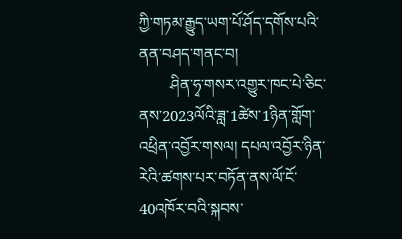ཀྱི་གཏམ་རྒྱུད་ཡག་པོ་ཤོད་དགོས་པའི་ནན་བཤད་གནང་བ།
        ཤིན་ཧྭ་གསར་འགྱུར་ཁང་པེ་ཅིང་ནས་2023ལོའི་ཟླ་1ཚེས་1ཉིན་གློག་འཕྲིན་འབྱོར་གསལ། དཔལ་འབྱོར་ཉིན་རེའི་ཚགས་པར་བཏོན་ནས་ལོ་ངོ་40འཁོར་བའི་སྐབས་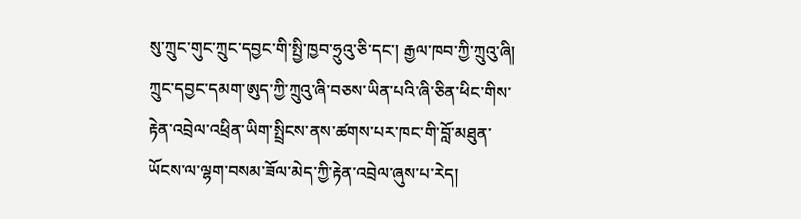སུ་ཀྲུང་གུང་ཀྲུང་དབྱང་གི་སྤྱི་ཁྱབ་ཧྲུའུ་ཅི་དང་། རྒྱལ་ཁབ་ཀྱི་ཀྲུའུ་ཞི། ཀྲུང་དབྱང་དམག་ཨུད་ཀྱི་ཀྲུའུ་ཞི་བཅས་ཡིན་པའི་ཞི་ཅིན་ཕིང་གིས་རྟེན་འབྲེལ་འཕྲིན་ཡིག་སྤྲིངས་ནས་ཚགས་པར་ཁང་གི་བློ་མཐུན་ཡོངས་ལ་ལྷག་བསམ་ཟོལ་མེད་ཀྱི་རྟེན་འབྲེལ་ཞུས་པ་རེད།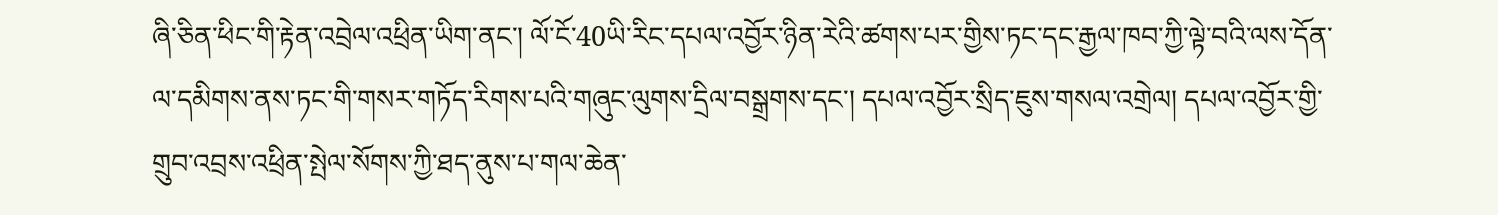ཞི་ཅིན་ཕིང་གི་རྟེན་འབྲེལ་འཕྲིན་ཡིག་ནང་། ལོ་ངོ་40ཡི་རིང་དཔལ་འབྱོར་ཉིན་རེའི་ཚགས་པར་གྱིས་ཏང་དང་རྒྱལ་ཁབ་ཀྱི་ལྟེ་བའི་ལས་དོན་ལ་དམིགས་ནས་ཏང་གི་གསར་གཏོད་རིགས་པའི་གཞུང་ལུགས་དྲིལ་བསྒྲགས་དང་། དཔལ་འབྱོར་སྲིད་ཇུས་གསལ་འགྲེལ། དཔལ་འབྱོར་གྱི་གྲུབ་འབྲས་འཕྲིན་སྤེལ་སོགས་ཀྱི་ཐད་ནུས་པ་གལ་ཆེན་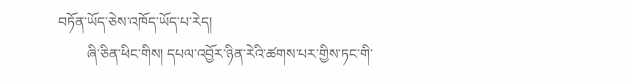བཏོན་ཡོད་ཅེས་འཁོད་ཡོད་པ་རེད།
        ཞི་ཅིན་ཕིང་གིས། དཔལ་འབྱོར་ཉིན་རེའི་ཚགས་པར་གྱིས་ཏང་གི་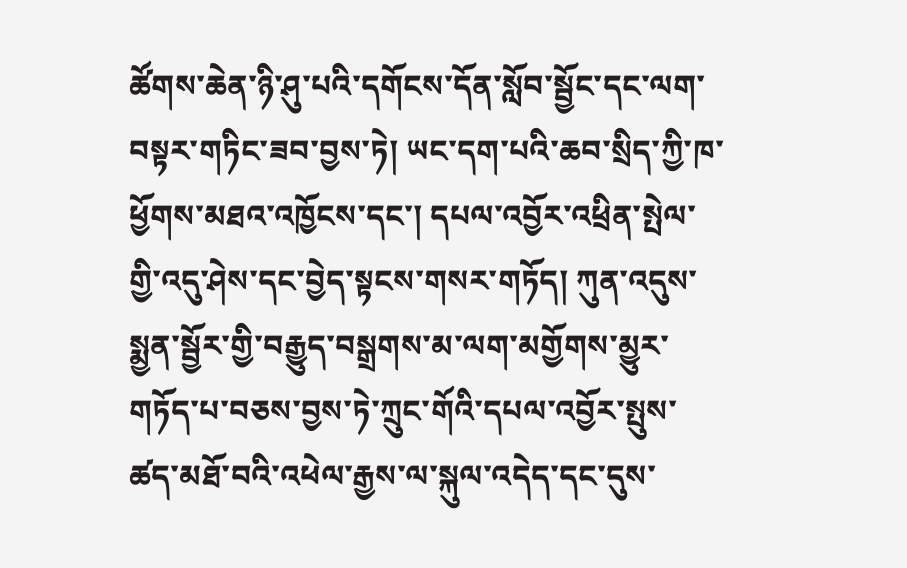ཚོགས་ཆེན་ཉི་ཤུ་པའི་དགོངས་དོན་སློབ་སྦྱོང་དང་ལག་བསྟར་གཏིང་ཟབ་བྱས་ཏེ། ཡང་དག་པའི་ཆབ་སྲིད་ཀྱི་ཁ་ཕྱོགས་མཐའ་འཁྱོངས་དང་། དཔལ་འབྱོར་འཕྲིན་སྤེལ་གྱི་འདུ་ཤེས་དང་བྱེད་སྟངས་གསར་གཏོད། ཀུན་འདུས་སྨྱན་སྦྱོར་གྱི་བརྒྱུད་བསྒྲགས་མ་ལག་མགྱོགས་མྱུར་གཏོད་པ་བཅས་བྱས་ཏེ་ཀྲུང་གོའི་དཔལ་འབྱོར་སྤུས་ཚད་མཐོ་བའི་འཕེལ་རྒྱས་ལ་སྐུལ་འདེད་དང་དུས་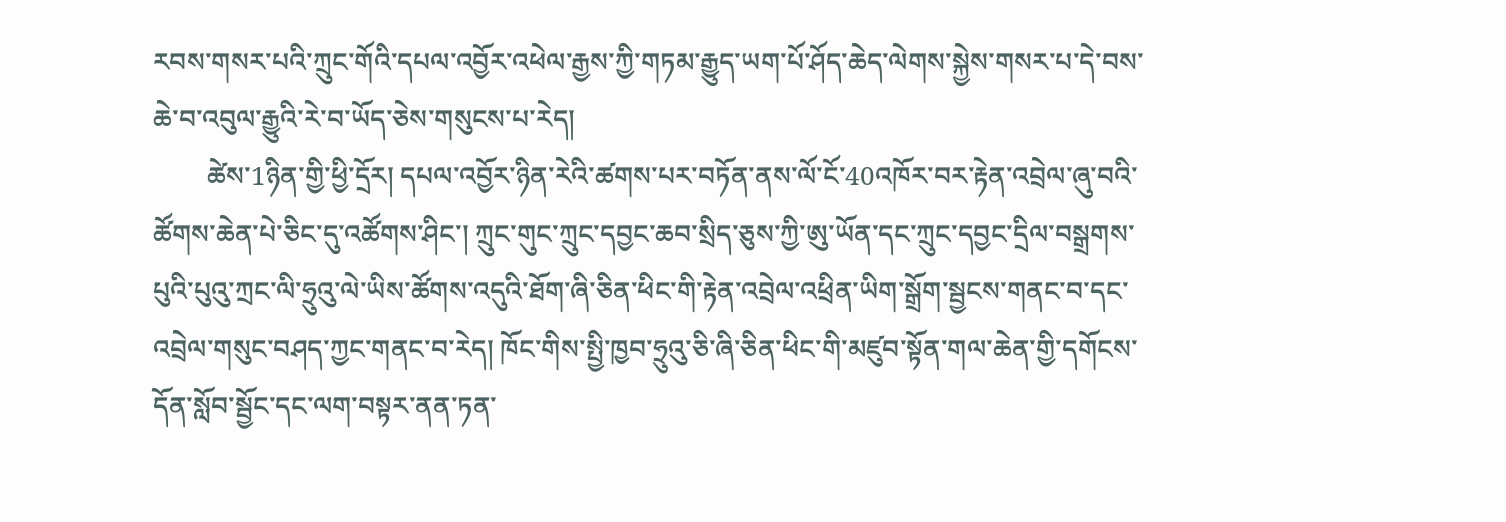རབས་གསར་པའི་ཀྲུང་གོའི་དཔལ་འབྱོར་འཕེལ་རྒྱས་ཀྱི་གཏམ་རྒྱུད་ཡག་པོ་ཤོད་ཆེད་ལེགས་སྐྱེས་གསར་པ་དེ་བས་ཆེ་བ་འབུལ་རྒྱུའི་རེ་བ་ཡོད་ཅེས་གསུངས་པ་རེད།
        ཚེས་1ཉིན་གྱི་ཕྱི་དྲོར། དཔལ་འབྱོར་ཉིན་རེའི་ཚགས་པར་བཏོན་ནས་ལོ་ངོ་40འཁོར་བར་རྟེན་འབྲེལ་ཞུ་བའི་ཚོགས་ཆེན་པེ་ཅིང་དུ་འཚོགས་ཤིང་། ཀྲུང་གུང་ཀྲུང་དབྱང་ཆབ་སྲིད་ཅུས་ཀྱི་ཨུ་ཡོན་དང་ཀྲུང་དབྱང་དྲིལ་བསྒྲགས་པུའི་པུའུ་ཀྲང་ལི་ཧྲུའུ་ལེ་ཡིས་ཚོགས་འདུའི་ཐོག་ཞི་ཅིན་ཕིང་གི་རྟེན་འབྲེལ་འཕྲིན་ཡིག་སྒྲོག་སྦྱངས་གནང་བ་དང་འབྲེལ་གསུང་བཤད་ཀྱང་གནང་བ་རེད། ཁོང་གིས་སྤྱི་ཁྱབ་ཧྲུའུ་ཅི་ཞི་ཅིན་ཕིང་གི་མཛུབ་སྟོན་གལ་ཆེན་གྱི་དགོངས་དོན་སློབ་སྦྱོང་དང་ལག་བསྟར་ནན་ཏན་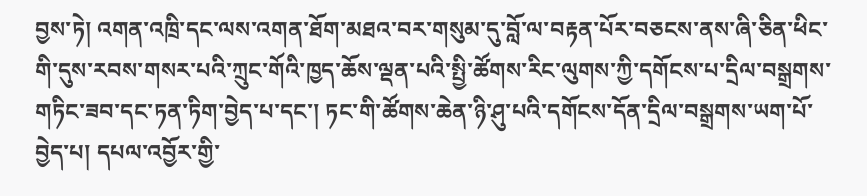བྱས་ཏེ། འགན་འཁྲི་དང་ལས་འགན་ཐོག་མཐའ་བར་གསུམ་དུ་བློ་ལ་བརྟན་པོར་བཅངས་ནས་ཞི་ཅིན་ཕིང་གི་དུས་རབས་གསར་པའི་ཀྲུང་གོའི་ཁྱད་ཆོས་ལྡན་པའི་སྤྱི་ཚོགས་རིང་ལུགས་ཀྱི་དགོངས་པ་དྲིལ་བསྒྲགས་གཏིང་ཟབ་དང་ཏན་ཏིག་བྱེད་པ་དང་། ཏང་གི་ཚོགས་ཆེན་ཉི་ཤུ་པའི་དགོངས་དོན་དྲིལ་བསྒྲགས་ཡག་པོ་བྱེད་པ། དཔལ་འབྱོར་གྱི་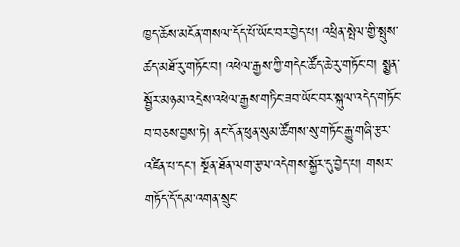ཁྱད་ཆོས་མངོན་གསལ་དོད་པོ་ཡོང་བར་བྱེད་པ། འཕྲིན་སྤེལ་གྱི་སྤུས་ཚད་མཐོ་རུ་གཏོང་བ། འཕེལ་རྒྱས་ཀྱི་གདེང་ཚོད་ཆེ་རུ་གཏོང་བ། སྨྱན་སྦྱོར་མཉམ་འདྲེས་འཕེལ་རྒྱས་གཏིང་ཟབ་ཡོང་བར་སྐུལ་འདེད་གཏོང་བ་བཅས་བྱས་ཏེ། ནང་དོན་ཕུན་སུམ་ཚོགས་སུ་གཏོང་རྒྱུ་གཞི་རྩར་འཛིན་པ་དང་། སྔོན་ཐོན་ལག་རྩལ་འདེགས་སྐྱོར་དུ་བྱེད་པ། གསར་གཏོད་དོ་དམ་འགན་སྲུང་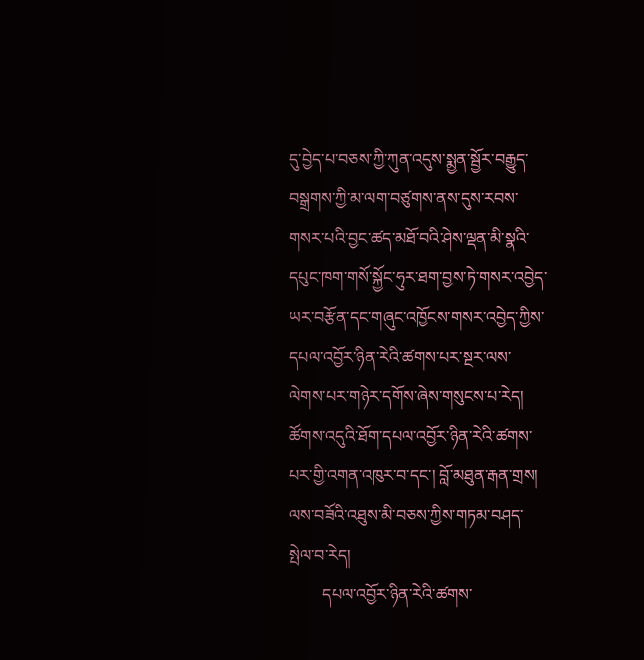དུ་བྱེད་པ་བཅས་ཀྱི་ཀུན་འདུས་སྨྱན་སྦྱོར་བརྒྱུད་བསྒྲགས་ཀྱི་མ་ལག་བཙུགས་ནས་དུས་རབས་གསར་པའི་བྱང་ཚད་མཐོ་བའི་ཤེས་ལྡན་མི་སྣའི་དཔུང་ཁག་གསོ་སྐྱོང་ཧུར་ཐག་བྱས་ཏེ་གསར་འབྱེད་ཡར་བརྩོན་དང་གཞུང་འཁྱོངས་གསར་འབྱེད་ཀྱིས་དཔལ་འབྱོར་ཉིན་རེའི་ཚགས་པར་སྔར་ལས་ལེགས་པར་གཉེར་དགོས་ཞེས་གསུངས་པ་རེད།
ཚོགས་འདུའི་ཐོག་དཔལ་འབྱོར་ཉིན་རེའི་ཚགས་པར་གྱི་འགན་འཁུར་བ་དང་། བློ་མཐུན་རྒན་གྲས། ལས་བཟོའི་འཐུས་མི་བཅས་ཀྱིས་གཏམ་བཤད་སྤེལ་བ་རེད།
        དཔལ་འབྱོར་ཉིན་རེའི་ཚགས་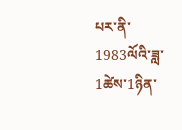པར་ནི་1983ལོའི་ཟླ་1ཚེས་1ཉིན་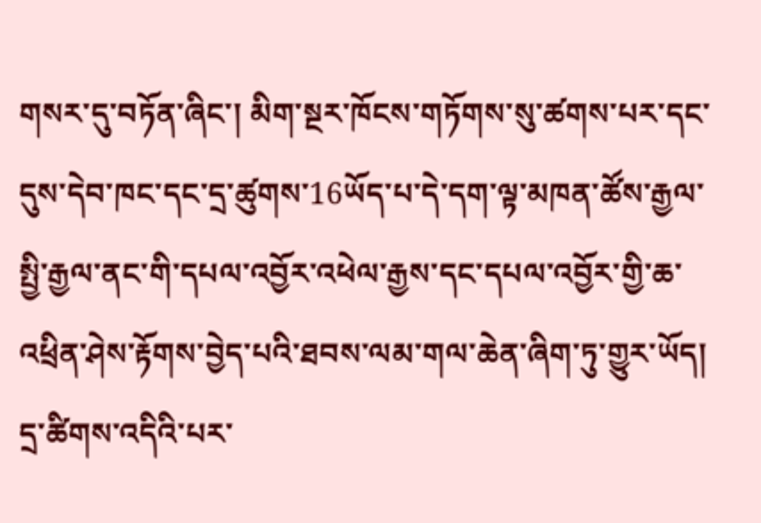གསར་དུ་བཏོན་ཞིང་། མིག་སྔར་ཁོངས་གཏོགས་སུ་ཚགས་པར་དང་དུས་དེབ་ཁང་དང་དྲ་ཚུགས་16ཡོད་པ་དེ་དག་ལྟ་མཁན་ཚོས་རྒྱལ་སྤྱི་རྒྱལ་ནང་གི་དཔལ་འབྱོར་འཕེལ་རྒྱས་དང་དཔལ་འབྱོར་གྱི་ཆ་འཕྲིན་ཤེས་རྟོགས་བྱེད་པའི་ཐབས་ལམ་གལ་ཆེན་ཞིག་ཏུ་གྱུར་ཡོད།
དྲ་ཚིགས་འདིའི་པར་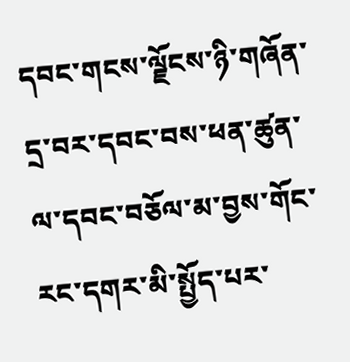དབང་གངས་ལྗོངས་ཉི་གཞོན་དྲ་བར་དབང་བས་ཕན་ཚུན་ལ་དབང་བཅོལ་མ་བྱས་གོང་རང་དགར་མི་སྤྱོད་པར་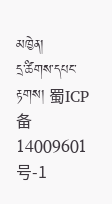མཁྱེན།
དྲ་ཚིགས་དཔང་རྟགས། 蜀ICP备14009601号-1